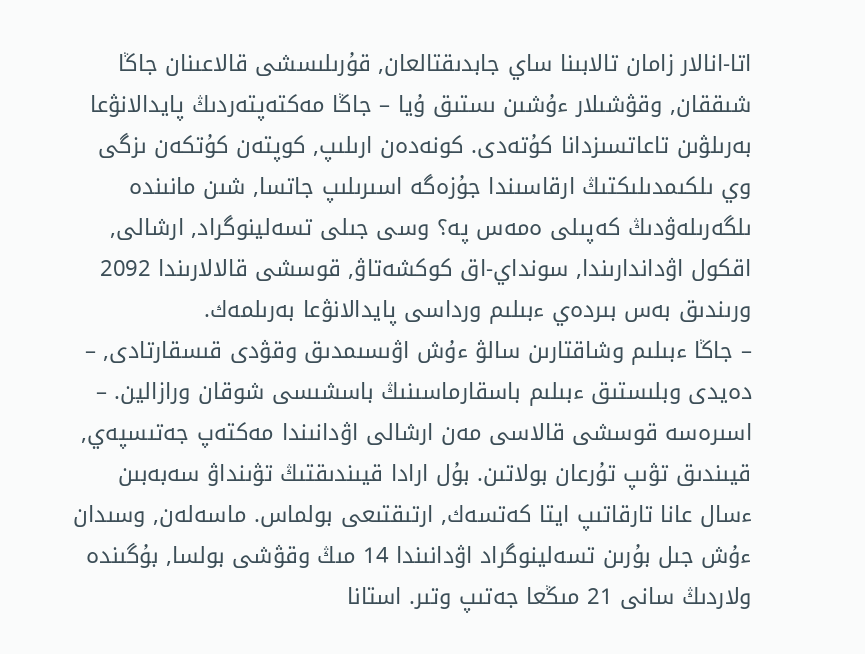اتا-انالار زامان تالابىنا ساي جابدىقتالعان, قۇرىلىسشى قالاعىنان جاڭا شىققان, وقۋشىلار ءۇشىن ىستىق ۇيا – جاڭا مەكتەپتەردىڭ پايدالانۋعا بەرىلۋىن تاعاتسىزدانا كۇتەدى. كونەدەن ارىلىپ, كوپتەن كۇتكەن ىزگى وي ىلكىمدىلىكتىڭ ارقاسىندا جۇزەگە اسىرىلىپ جاتسا, شىن مانىندە ىلگەرىلەۋدىڭ كەپىلى ەمەس پە؟ وسى جىلى تسەلينوگراد, ارشالى, اقكول اۋداندارىندا, سونداي-اق كوكشەتاۋ, قوسشى قالالارىندا 2092 ورىندىق بەس بىردەي ءبىلىم ورداسى پايدالانۋعا بەرىلمەك.
– جاڭا ءبىلىم وشاقتارىن سالۋ ءۇش اۋىسىمدىق وقۋدى قىسقارتادى, – دەيدى وبلىستىق ءبىلىم باسقارماسىنىڭ باسشىسى شوقان ورازالين. – اسىرەسە قوسشى قالاسى مەن ارشالى اۋدانىندا مەكتەپ جەتىسپەي, قيىندىق تۋىپ تۇرعان بولاتىن. بۇل ارادا قيىندىقتىڭ تۋىنداۋ سەبەبىن ءسال عانا تارقاتىپ ايتا كەتسەك, ارتىقتىعى بولماس. ماسەلەن, وسىدان ءۇش جىل بۇرىن تسەلينوگراد اۋدانىندا 14 مىڭ وقۋشى بولسا, بۇگىندە ولاردىڭ سانى 21 مىڭعا جەتىپ وتىر. استانا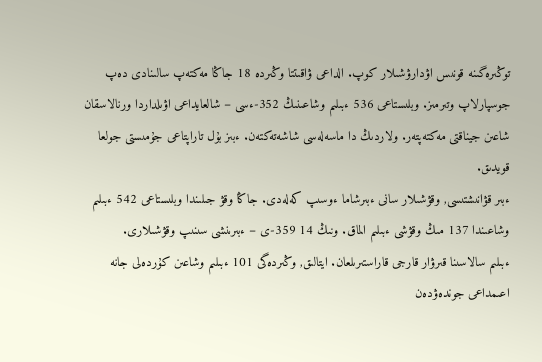توڭىرەگىنە قونىس اۋدارۋشىلار كوپ. الداعى ۋاقىتتا وڭىردە 18 جاڭا مەكتەپ سالىنادى دەپ جوسپارلاپ وتىرمىز. وبلىستاعى 536 ءبىلىم وشاعىنىڭ 352-ءسى – شالعايداعى اۋىلداردا ورنالاسقان شاعىن جيناقتى مەكتەپتەر. ولاردىڭ دا ماسەلەسى شاشەتەكتەن. ءبىز بۇل تاراپتاعى جۇمىستى جولعا قويدىق.
ءبىر قۋانىشتىسى, وقۋشىلار سانى ءبىرشاما ءوسىپ كەلەدى. جاڭا وقۋ جىلىندا وبلىستاعى 542 ءبىلىم وشاعىندا 137 مىڭ وقۋشى ءبىلىم الماق. ونىڭ 14 359-ى – ءبىرىنشى سىنىپ وقۋشىلارى.
ءبىلىم سالاسىنا قىرۋار قارجى قاراستىرىلعان. ايتالىق, وڭىردەگى 101 ءبىلىم وشاعىن كۇردەلى جانە اعىمداعى جوندەۋدەن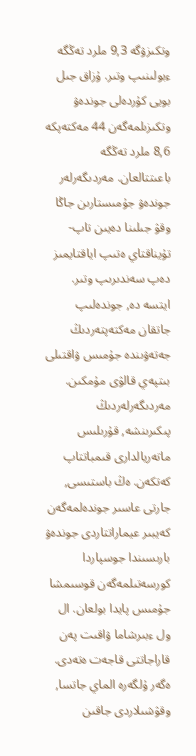وتكىزۋگە 9,3 ملرد تەڭگە ءبولىنىپ وتىر. ۇزاق جىل بويى كۇردەلى جوندەۋ وتكىزىلمەگەن 44 مەكتەپكە 8,6 ملرد تەڭگە باعىتتالعان. مەردىگەرلەر جوندەۋ جۇمىستارىن جاڭا وقۋ جىلىنا دەيىن تاپ-تۇيناقتاي ەتىپ اياقتايمىز دەپ سەندىرىپ وتىر. ايتسە دە, جوندەلىپ جاتقان مەكتەپتەردىڭ جەتەۋىندە جۇمىس ۋاقتىلى بىتپەي قالۋى مۇمكىن. مەردىگەرلەردىڭ پىكىرىنشە, قۇرىلىس ماتەريالدارى قىمباتتاپ كەتكەن. ەڭ باستىسى, جارتى عاسىر جوندەلمەگەن كەيبىر عيماراتتاردى جوندەۋ بارىسىندا جوسپاردا كورسەتىلمەگەن قوسىمشا جۇمىس پايدا بولعان. ال ول ءبىرشاما ۋاقىت پەن قاراجاتتى قاجەت ەتەدى. ەگەر ۇلگەرە الماي جاتسا, وقۋشىلاردى جاقىن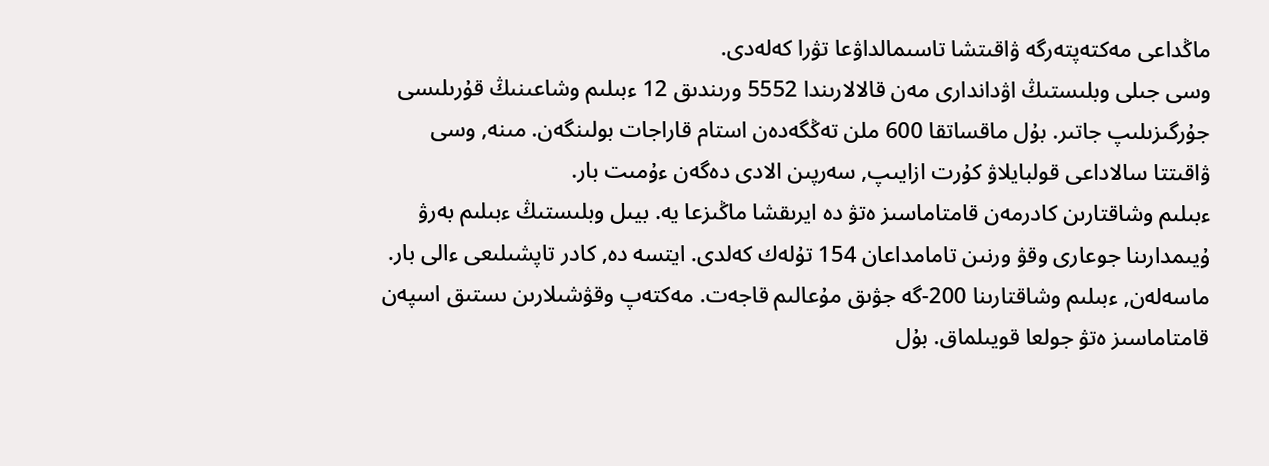ماڭداعى مەكتەپتەرگە ۋاقىتشا تاسىمالداۋعا تۋرا كەلەدى.
وسى جىلى وبلىستىڭ اۋداندارى مەن قالالارىندا 5552 ورىندىق 12 ءبىلىم وشاعىنىڭ قۇرىلىسى جۇرگىزىلىپ جاتىر. بۇل ماقساتقا 600 ملن تەڭگەدەن استام قاراجات بولىنگەن. مىنە, وسى ۋاقىتتا سالاداعى قولبايلاۋ كۇرت ازايىپ, سەرپىن الادى دەگەن ءۇمىت بار.
ءبىلىم وشاقتارىن كادرمەن قامتاماسىز ەتۋ دە ايرىقشا ماڭىزعا يە. بيىل وبلىستىڭ ءبىلىم بەرۋ ۇيىمدارىنا جوعارى وقۋ ورنىن تامامداعان 154 تۇلەك كەلدى. ايتسە دە, كادر تاپشىلىعى ءالى بار. ماسەلەن, ءبىلىم وشاقتارىنا 200-گە جۋىق مۇعالىم قاجەت. مەكتەپ وقۋشىلارىن ىستىق اسپەن قامتاماسىز ەتۋ جولعا قويىلماق. بۇل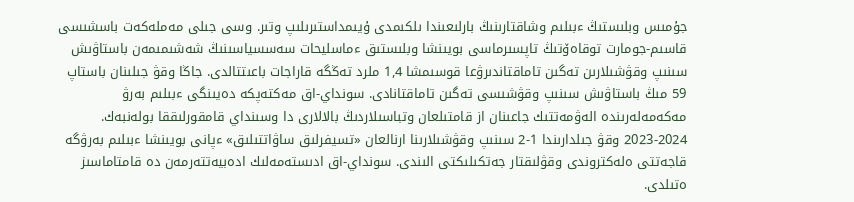جۇمىس وبلىستىڭ ءبىلىم وشاقتارىنىڭ بارلىعىندا ىلكىمدى ۇيىمداستىرىلىپ وتىر. وسى جىلى مەملەكەت باسشىسى قاسىم-جومارت توقاەۆتىڭ تاپسىرماسى بويىنشا وبلىستىق ءماسليحات سەسسياسىنىڭ شەشىمىمەن باستاۋىش سىنىپ وقۋشىلارىن تەگىن تاماقتاندىرۋعا قوسىمشا 1,4 ملرد تەڭگە قاراجات باعىتتالدى. جاڭا وقۋ جىلىنان باستاپ 59 مىڭ باستاۋىش سىنىپ وقۋشىسى تەگىن تاماقتانادى. سونداي-اق مەكتەپكە دەيىنگى ءبىلىم بەرۋ مەكەمەلەرىندە الەۋمەتتىك جاعىنان از قامتىلعان وتباسىلاردىڭ بالالارى دا وسىنداي قامقورلىققا بولەنبەك.
2023-2024 وقۋ جىلدارىندا 1-2 سىنىپ وقۋشىلارىنا ارنالعان «تسيفرلىق ساۋاتتىلىق» ءپانى بويىنشا ءبىلىم بەرۋگە قاجەتتى ەلەكتروندى وقۋلىقتار جەتكىلىكتى الىندى. سونداي-اق ادىستەمەلىك ادەبيەتتەرمەن دە قامتاماسىز ەتىلدى.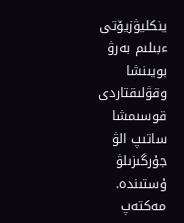ينكليۋزيۆتى ءبىلىم بەرۋ بويىنشا وقۋلىقتاردى قوسىمشا ساتىپ الۋ جۇرگىزىلۋ ۇستىندە. مەكتەپ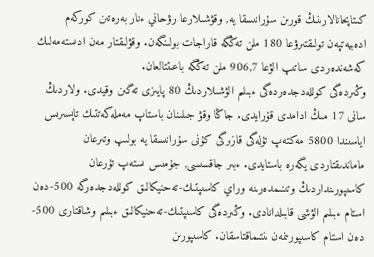كىتاپحانالارىنىڭ قورىن سۇرانىسقا يە, وقۋشىلارعا رۋحاني ءنار بەرەتىن كوركەم ادەبيەتپەن تولىقتىرۋعا 180 ملن تەڭگە قاراجات بولىنگەن. وقۋلىقتار مەن ادىستەمەلىك كەشەندەردى ساتىپ الۋعا 906,7 ملن تەڭگە باعىتتالعان.
وڭىردەگى كوللەدجدەردەگى ءبىلىم الۋشىلاردىڭ 80 پايىزى تەگىن وقيدى. ولاردىڭ سانى 17 مىڭ ادامدى قۇرايدى. جاڭا وقۋ جىلىنان باستاپ مەملەكەتتىك تاپسىرىس اياسىندا 5800 مەكتەپ تۇلەگى قازىرگى كۇنى سۇرانىسقا يە بولىپ وتىرعان ماماندىقتاردى يگەرە باستايدى. ءبىر جاقسىسى, جۇمىس ىستەپ تۇرعان كاسىپورىنداردىڭ وتىنىمدەرىنە وراي كاسىپتىك-تەحنيكالىق كوللەدجدەرگە 500-دەن استام ءبىلىم الۋشى قابىلدانادى. وڭىردەگى كاسىپتىك-تەحنيكالىق ءبىلىم وشاقتارى 500-دەن استام كاسىپورىنمەن ىنتىماقتاسقان. كاسىپورىن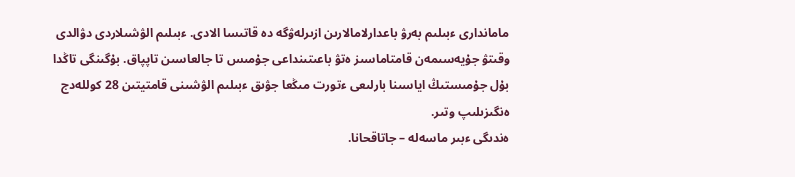ماماندارى ءبىلىم بەرۋ باعدارلامالارىن ازىرلەۋگە دە قاتىسا الادى. ءبىلىم الۋشىلاردى دۋالدى وقىتۋ جۇيەسىمەن قامتاماسىز ەتۋ باعىتىنداعى جۇمىس تا جالعاسىن تاپپاق. بۇگىنگى تاڭدا بۇل جۇمىستىڭ اياسىنا بارلىعى ءتورت مىڭعا جۋىق ءبىلىم الۋشىنى قامتيتىن 28 كوللەدج ەنگىزىلىپ وتىر.
ەندىگى ءبىر ماسەلە – جاتاقحانا.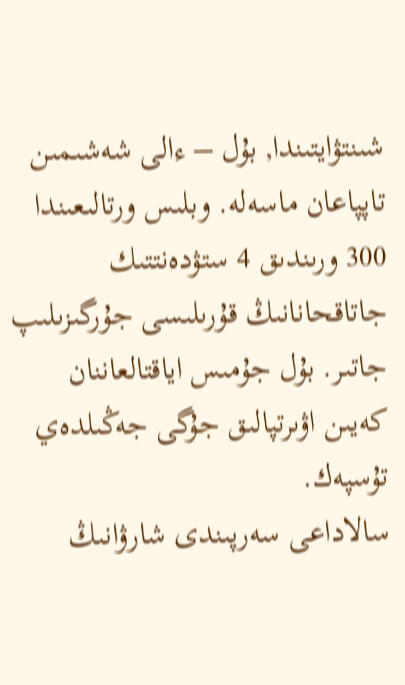شىنتۋايتىندا, بۇل – ءالى شەشىمىن تاپپاعان ماسەلە. وبلىس ورتالىعىندا 300 ورىندىق 4 ستۋدەنتتىك جاتاقحانانىڭ قۇرىلىسى جۇرگىزىلىپ جاتىر. بۇل جۇمىس اياقتالعاننان كەيىن اۋىرتپالىق جۇگى جەڭىلدەي تۇسپەك.
سالاداعى سەرپىندى شارۋانىڭ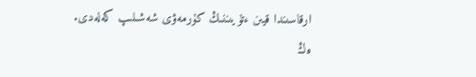ارقاسىندا قيىن ءتۇيىننىڭ كۇرمەۋى شەشىلىپ كەلەدى. ەڭ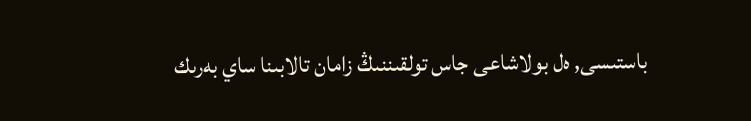باستىسى, ەل بولاشاعى جاس تولقىننىڭ زامان تالابىنا ساي بەرىك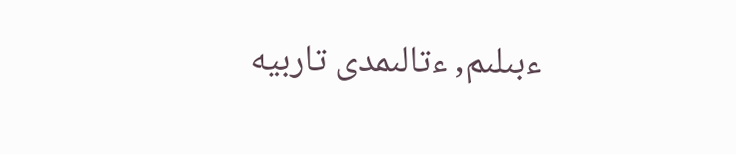ءبىلىم, ءتالىمدى تاربيە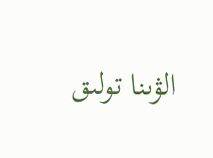الۋىنا تولىق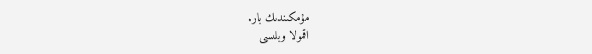مۇمكىندىك بار.
اقمولا وبلىسى